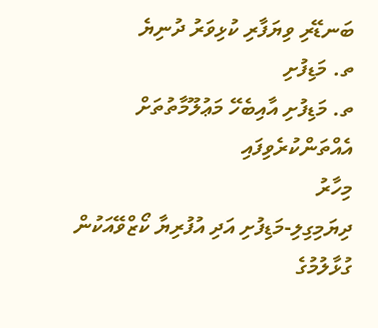ބަނޑޭރި ވިޔަފާރި ކުޅިވަރު ދުނިޔެ
ތ. މަޑިފުށި
ތ. މަޑިފުށި އާއިބެހޭ މަޢުލޫމާތުތަށް އެއްތަންކުރެވިފައި
މިހާރު
ދިޔަމިގިލި-މަޑިފުށި އަދި އުފުރިޔާ ކޯޒްވޭއަކުން ގުޅާލުމުގެ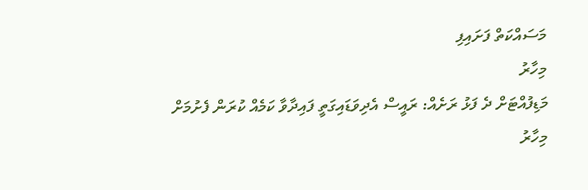މަސައްކަތް ފަށައިފި
މިހާރު
މަޑިފުއްޓަށް ދެ ފަޅު ރަށެއް: ރައީސް އެދިވަޑައިގަތީ ފައިދާވާ ކަމެއް ކުރަން ފެށުމަށް
މިހާރު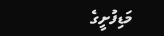މަޑިފުށީގެ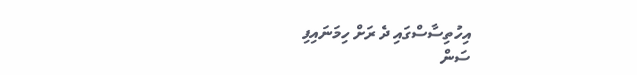އިހުތިސާސްގައި ދެ ރަށް ހިމަނައިފި
ސަން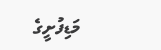މަޑިފުށީގެ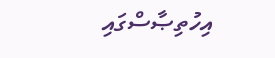އިހުތިޞާސްގައި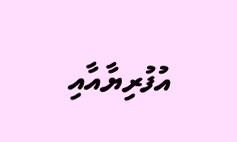އުފުރިޔާއާއި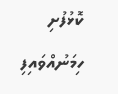ކޮޅުފުށި ހިމަނުއްވައިފި